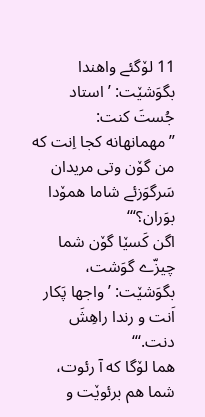11 لۆگئے واهندا بگوَشێت: ’استاد جُستَ کنت: ”مهمانهانه کجا اِنت که من گۆن وتی مریدان سَرگوَزئے شاما همۆدا بوَران؟“‘
اگن کَسێا گۆن شما چیزّے گوَشت، بگوَشێت: ’واجها پَکار اَنت و رندا راهِشَ دنت.‘“
هما لۆگا که آ رئوت، شما هم برئوێت و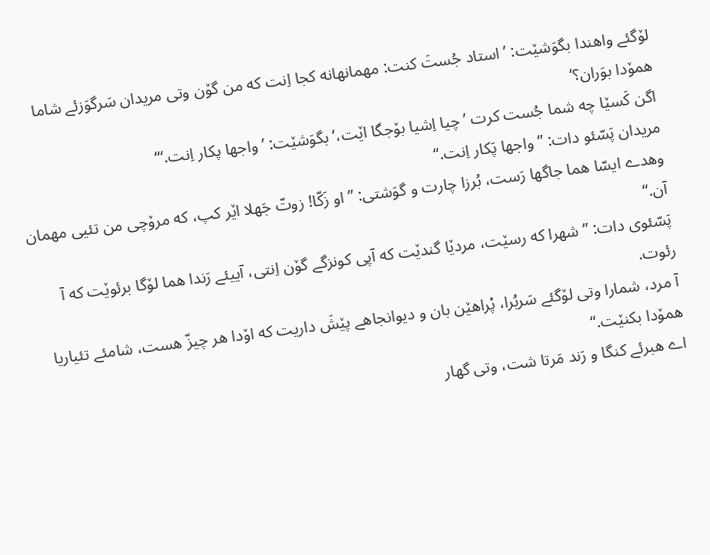لۆگئے واهندا بگوَشێت: ’استاد جُستَ کنت: مهمانهانه کجا اِنت که من گۆن وتی مریدان سَرگوَزئے شاما همۆدا بوَران؟‘
اگن کَسێا چه شما جُست کرت ’چیا اِشیا بۆجگا اێت،‘ بگوَشێت: ’واجها پکار اِنت.‘“
مریدان پَسّئو دات: ”واجها پَکار اِنت.“
وهدے ایسّا هما جاگها رَست، بُرزا چارت و گوَشتی: ”او زَکّا! زوتّ جَهلا اێر کپ، که مرۆچی من تئیی مهمان آن.“
پَسّئوی دات: ”شهرا که رسێت، مردێا گندێت که آپی کونزگے گۆن اِنتی، آییئے رَندا هما لۆگا برئوێت که آ رئوت.
آ مرد، شمارا وتی لۆگئے سَربُرا، پْراهێن بان و دیوانجاهے پێشَ داریت که اۆدا هر چیزّ هست، شامئے تئیاریا همۆدا بکنێت.“
اے هبرئے کنگا و رَند مَرتا شت، وتی گهار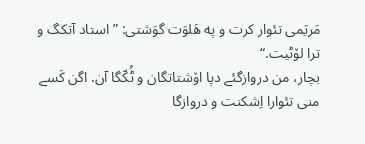مَریَمی تئوار کرت و په هَلوَت گوَشتی: ”استاد آتکگ و ترا لۆٹیت.“
بچار، من دروازگئے دپا اۆشتاتگان و ٹُکّگا آن. اگن کَسے منی تئوارا اِشکنت و دروازگا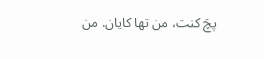پچَ کنت، من تها کایان. من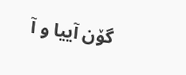گۆن آییا و آ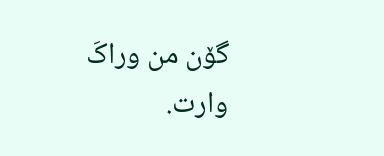گۆن من وراکَ وارت.